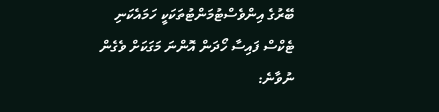ބޭރުގެ އިންވެސްޓުމަންޓުތަކަކީ ހަމައެކަނި ޓެކްސް ފައިސާ ހޯދަން އޮންނަ މަގަކަށް ވެގެން ނުވާނެ: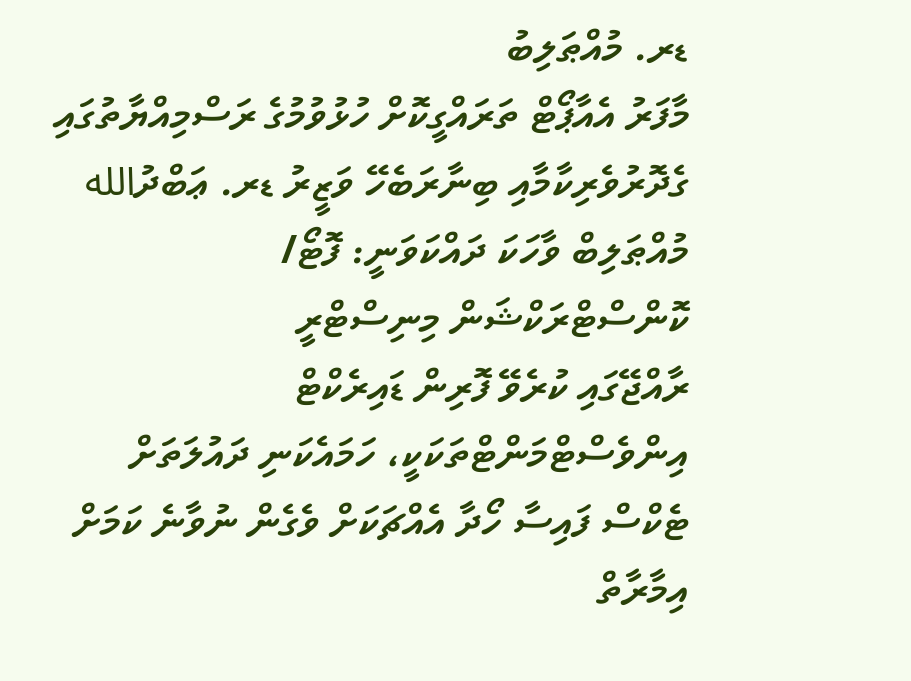ޑރ. މުއްޠަލިބު
މާފަރު އެއާޕޯޓް ތަރައްގީކޮށް ހުޅުވުމުގެ ރަސްމިއްޔާތުގައި ގެދޮރުވެރިކާމާއި ބިނާރަބެހޭ ވަޒީރު ޑރ. ޢަބްދުالله މުއްޠަލިބް ވާހަކަ ދައްކަވަނީ: ފޮޓޯ/ ކޮންސްޓްރަކްޝަން މިނިސްޓްރީ
ރާއްޖޭގައި ކުރެވޭ ފޮރިން ޑައިރެކްޓް އިންވެސްޓްމަންޓްތަކަކީ، ހަމައެކަނި ދައުލަތަށް ޓެކްސް ފައިސާ ހޯދާ އެއްޗަކަށް ވެގެން ނުވާނެ ކަމަށް އިމާރާތް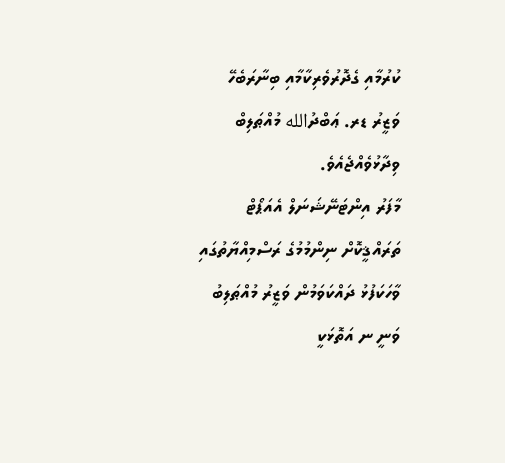ކުރުމާއި ގެދޮރުވެރިކާމާއި ބިނާރަބެހޭ ވަޒީރު ޑރ. ޢަބްދުالله މުއްޠަލިބް ވިދާޅުވެއްޖެއެވެ.
މާފަރު އިންޓަނޭޝަނަލް އެއަޕޯޓް ތަރައްޤީކޮށް ނިންމުމުގެ ރަސްމިއްޔާތުގައި ވާހަކަފުޅު ދައްކަވަމުން ވަޒީރު މުއްޠަލިބު ވަނީ ނ އަތޮޅަކީ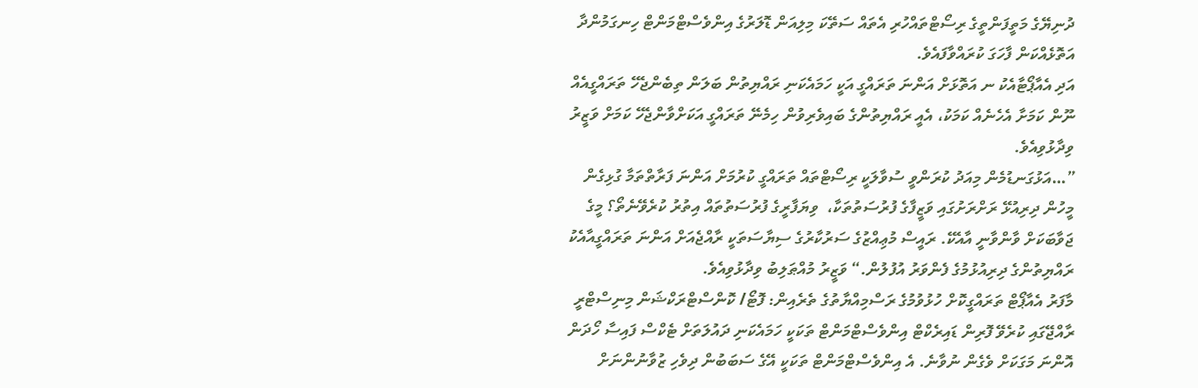ދުނިޔޭގެ މަތީފަންތީގެ ރިސޯޓްތައްހުރި އެތައް ސަތޭކަ މިލިއަން ޑޮލަރުގެ އިންވެސްޓްމަންޓް ހިނގަމުންދާ އަތޮޅެއްކަން ފާހަގަ ކުރައްވާފައެވެ.
އަދި އެއާޕޯޓާއެކު ނ އަތޮޅަށް އަންނަ ތަރައްގީ އަކީ ހަމައެކަނި ރައްޔިތުން ބަލަން ތިބެންޖެހޭ ތަރައްގީއެއް ނޫން ކަމަށާ އެހެނެއް ކަމަކު، އެއީ ރައްޔިތުންގެ ބައިވެރިވުން ހިމެނޭ ތަރައްގީ އަކަށްވާންޖެހޭ ކަމަށް ވަޒީރު ވިދާޅުވިއެވެ.
”…އަޅުގަނޑުމެން މިއަދު ކުރަންވީ ސުވާލަކީ ރިސޯޓްތައް ތަރައްގީ ކުރުމަށް އަންނަ ފަރާތްތަމާ ގުޅިގެން މީހުން ދިރިއުޅޭ ރަށްރަށުގައި ވަޒީފާގެ ފުރުސަތުތަކާ،  ވިޔަފާރީގެ ފުރުސަތުތައް އިތުރު ކުރެވޭނެތޯ؟ މީގެ ޖަވާބަކަށް ވާންވާނީ އާއެކޭ. ރައީސް މުޢިއްޒުގެ ސަރުކާރުގެ ސިޔާސަތަކީ ރާއްޖެއަށް އަންނަ ތަރައްގީއާއެކު ރައްޔިތުންގެ ދިރިއުޅުމުގެ ފެންވަރު އުފުލުން.“ ވަޒީރު މުއްޠަލިބު ވިދާޅުވިއެވެ.
މާފަރު އެއާޕޯޓް ތަރައްގީކޮށް ހުޅުވުމުގެ ރަސްމިއްޔާތުގެ ތެރެއިން: ފޮޓޯ/ ކޮންސްޓްރަކްޝަން މިނިސްޓްރީ
ރާއްޖޭގައި ކުރެވޭ ފޮރިން ޑައިރެކްޓް އިންވެސްޓްމަންޓް ތަކަކީ ހަމައެކަނި ދައުލަތަށް ޓެކްސް ފައިސާ ހޯދަން އޮންނަ މަގަކަށް ވެގެން ނުވާނެ. އެ އިންވެސްޓްމަންޓް ތަކަކީ އޭގެ ސަބަބުން ދިވެހި ޒުވާނުންނަށް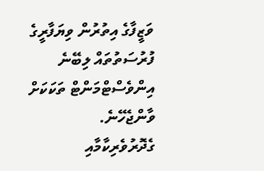ވަޒީފާގެ އިތުރުން ވިޔަފާރީގެ ފުރުސަތުތައް ލިބޭނެ އިންވެސްޓްމަންޓް ތަކަކަށް ވާންޖެހޭނެ.
ގެދޮރުވެރިކާމާއި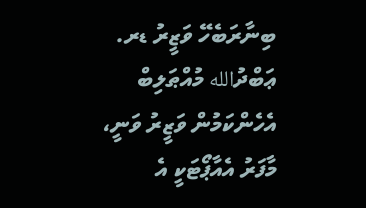ބިނާރަބެހޭ ވަޒީރު ޑރ. ޢަބްދުالله މުއްޠަލިބް
އެހެންކަމުން ވަޒީރު ވަނީ، މާފަރު އެއާޕޯޓަކީ އެ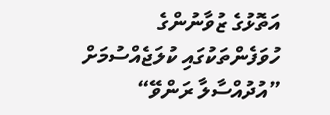އަތޮޅުގެ ޒުވާނުންގެ ހުވަފެންތަކުގައި ކުލަޖެއްސުމަށް ”އުދުއްސާލާ ރަންވޭ“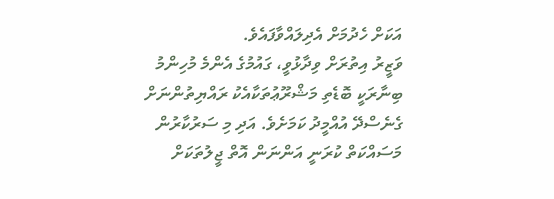އަކަށް ހެދުމަށް އެދިލައްވާފައެވެ.
ވަޒީރު އިތުރަށް ވިދާޅުވީ، ގައުމުގެ އެންމެ މުހިންމު ބިނާރަކީ ބޮޑެތި މަޝްރޫޢުތަކާއެކު ރައްޔިތުންނަށް ގެނެސްދޭ އުއްމީދު ކަމަށެވެ. އަދި މި ސަރުކާރުން މަސައްކަތް ކުރަނީ އަންނަން އޮތް ޖީލުތަކަށް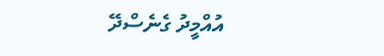އުއްމީދު ގެނެސްދޭ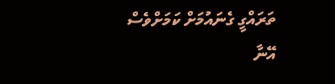ތަރައްގީ ގެނައުމަށް ކަމަށްވެސް އޭނާ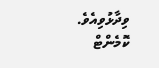ވިދާޅުވިއެވެ.
ކޮމެންޓް